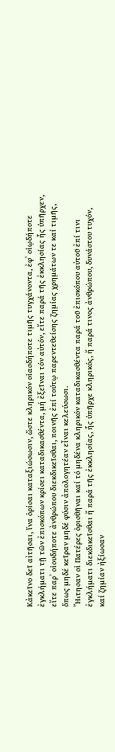Κἀκεῖνο δεῖ αἰτῆσαι, ἵνα ὁρίσαι καταξιώσωσιν, ὥστε κληρικόν οἱασδήποτε τιμῆς τυγχάνοντα, ἐφ᾽ οἱῳδήποτε ἐγκλήματι τῇ τῶν ἐπισκόπων κρίσει καταδικασθέντα, μή ἐξεῖναι τόν αὐτόν, εἴτε παρά τῆς ἐκκλησίας ἧς ὑπῆρχεν, εἴτε παρ᾽ οἱουδήποτε ἀνθρώπου διεκδικεῖσθαι, ποινῆς ἐπί τούτῳ παρεντεθείσης ζημίας χρημάτων τε καί τιμῆς, ὅπως μηδέ κεῖραν μηδέ φύσιν ἀπολογητέαν εἶναι κελεύσωσι.
ᾜτησαν οἱ Πατέρες ὁρισθῆναι καί τό μηδένα κληρικόν καταδικασθέντα παρά τοῦ ἐπισκόπου αὐτοῦ ἐπί τινι ἐγκλήματι διεκδικεῖσθαι ἤ παρά τῆς ἐκκλησίας, ἧς ὑπῆρχε κληρικός, ἤ παρά τινος ἀνθρώπου, δυνάστου τυχόν, καί ζημίαν ἠξίωσαν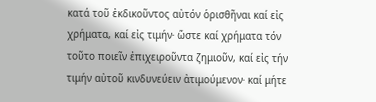κατά τοῦ ἐκδικοῦντος αὐτόν ὁρισθῆναι καί εἰς χρήματα, καί εἰς τιμήν∙ ὥστε καί χρήματα τόν τοῦτο ποιεῖν ἐπιχειροῦντα ζημιοῦν, καί εἰς τήν τιμήν αὐτοῦ κινδυνεύειν ἀτιμούμενον∙ καί μήτε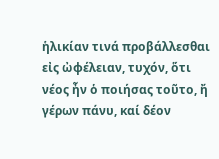ἡλικίαν τινά προβάλλεσθαι εἰς ὠφέλειαν, τυχόν, ὅτι νέος ἦν ὁ ποιήσας τοῦτο, ἤ γέρων πάνυ, καί δέον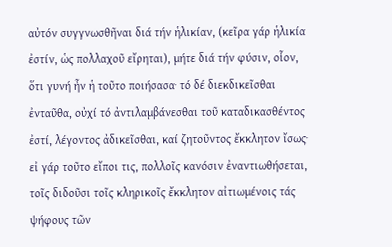αὐτόν συγγνωσθῆναι διά τήν ἡλικίαν, (κεῖρα γάρ ἡλικία ἐστίν, ὡς πολλαχοῦ εἴρηται), μήτε διά τήν φύσιν, οἷον, ὅτι γυνή ἦν ἡ τοῦτο ποιήσασα∙ τό δέ διεκδικεῖσθαι ἐνταῦθα, οὐχί τό ἀντιλαμβάνεσθαι τοῦ καταδικασθέντος ἐστί, λέγοντος ἀδικεῖσθαι, καί ζητοῦντος ἔκκλητον ἴσως∙ εἰ γάρ τοῦτο εἴποι τις, πολλοῖς κανόσιν ἐναντιωθήσεται, τοῖς διδοῦσι τοῖς κληρικοῖς ἔκκλητον αἰτιωμένοις τάς ψήφους τῶν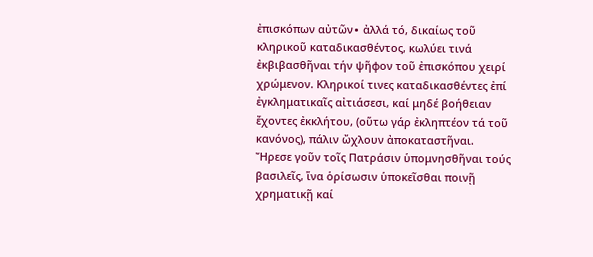ἐπισκόπων αὐτῶν∙ ἀλλά τό, δικαίως τοῦ κληρικοῦ καταδικασθέντος, κωλύει τινά ἐκβιβασθῆναι τήν ψῆφον τοῦ ἐπισκόπου χειρί χρώμενον. Κληρικοί τινες καταδικασθέντες ἐπί ἐγκληματικαῖς αἰτιάσεσι, καί μηδέ βοήθειαν ἔχοντες ἐκκλήτου, (οὕτω γάρ ἐκληπτέον τά τοῦ κανόνος), πάλιν ὤχλουν ἀποκαταστῆναι. Ἤρεσε γοῦν τοῖς Πατράσιν ὑπομνησθῆναι τούς βασιλεῖς, ἵνα ὁρίσωσιν ὑποκεῖσθαι ποινῇ χρηματικῇ καί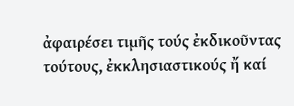ἀφαιρέσει τιμῆς τούς ἐκδικοῦντας τούτους, ἐκκλησιαστικούς ἤ καί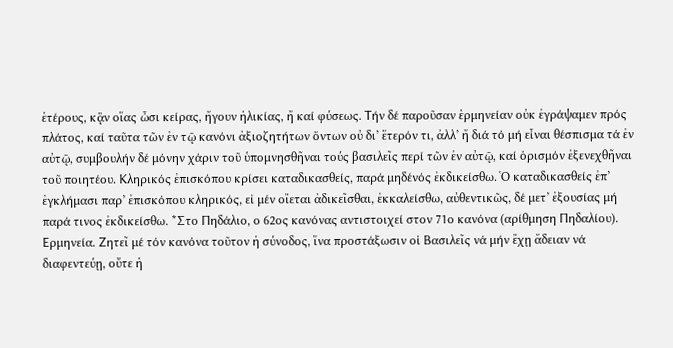ἑτέρους, κᾂν οἵας ὦσι κείρας, ἤγουν ἡλικίας, ἤ καί φύσεως. Τήν δέ παροῦσαν ἑρμηνείαν οὐκ ἐγράψαμεν πρός πλάτος, καί ταῦτα τῶν ἐν τῷ κανόνι ἀξιοζητήτων ὄντων οὐ δι’ ἕτερόν τι, ἀλλ’ ἤ διά τό μή εἶναι θέσπισμα τά ἐν αὐτῷ, συμβουλήν δέ μόνην χάριν τοῦ ὑπομνησθῆναι τούς βασιλεῖς περί τῶν ἐν αὐτῷ, καί ὁρισμόν ἐξενεχθῆναι τοῦ ποιητέου. Κληρικός ἐπισκόπου κρίσει καταδικασθείς, παρά μηδένός ἐκδικείσθω. Ὁ καταδικασθείς ἐπ’ ἐγκλήμασι παρ’ ἐπισκόπου κληρικός, εἰ μέν οἴεται ἀδικεῖσθαι, ἐκκαλείσθω, αὐθεντικῶς, δέ μετ’ ἐξουσίας μή παρά τινος ἐκδικείσθω. *Στο Πηδάλιο, ο 62ος κανόνας αντιστοιχεί στον 71ο κανόνα (αρίθμηση Πηδαλίου). Ερμηνεία. Ζητεῖ μέ τόν κανόνα τοῦτον ἡ σύνοδος, ἵνα προστάξωσιν οἱ Βασιλεῖς νά μήν ἔχῃ ἄδειαν νά διαφεντεύῃ, οὔτε ἡ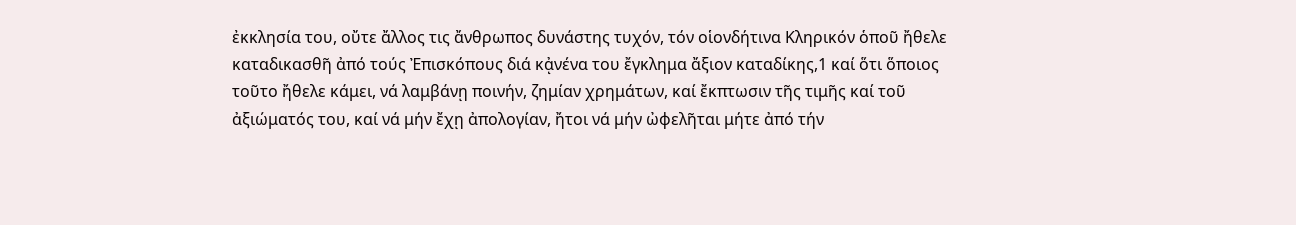ἐκκλησία του, οὔτε ἄλλος τις ἄνθρωπος δυνάστης τυχόν, τόν οἱονδήτινα Κληρικόν ὁποῦ ἤθελε καταδικασθῆ ἀπό τούς Ἐπισκόπους διά κᾀνένα του ἔγκλημα ἄξιον καταδίκης,1 καί ὅτι ὅποιος τοῦτο ἤθελε κάμει, νά λαμβάνῃ ποινήν, ζημίαν χρημάτων, καί ἔκπτωσιν τῆς τιμῆς καί τοῦ ἀξιώματός του, καί νά μήν ἔχῃ ἀπολογίαν, ἤτοι νά μήν ὠφελῆται μήτε ἀπό τήν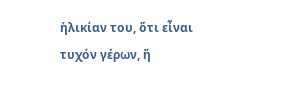ἡλικίαν του, ὅτι εἶναι τυχόν γέρων, ἤ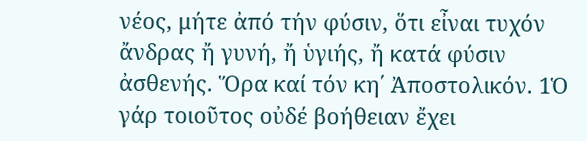νέος, μήτε ἀπό τήν φύσιν, ὅτι εἶναι τυχόν ἄνδρας ἤ γυνή, ἤ ὑγιής, ἤ κατά φύσιν ἀσθενής. Ὅρα καί τόν κη΄ Ἀποστολικόν. 1Ὁ γάρ τοιοῦτος οὐδέ βοήθειαν ἔχει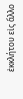ἐκκλήτου εἰς ἄλλο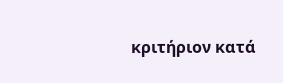κριτήριον κατά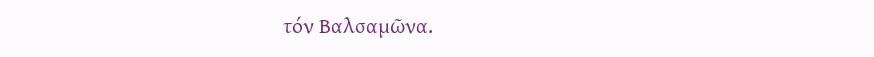τόν Βαλσαμῶνα.